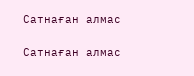Сатнаған алмас

Сатнаған алмас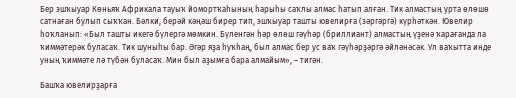Бер эшҡыуар Көньяҡ Африкала тауыҡ йомортҡаһының һарыһы саҡлы алмас һатып алған. Тик алмастың урта өлөшө сатнаған булып сыҡҡан. Бәлки, берәй кәңәш бирер тип, эшҡыуар ташты ювелирға (зәргәргә) күрһәткән. Ювелир һоҡланып: «Был ташты икегә бүлергә мөмкин. Бүленгән һәр өлөш гәүһәр (бриллиант) алмастың үҙенә ҡарағанда ла ҡиммәтерәк буласаҡ. Тик шуныһы бар. Әгәр яҙа һуҡһаң, был алмас бер ус ваҡ гәүһәрҙәргә әйләнәсәк. Ул ваҡытта инде уның ҡиммәте лә түбән буласаҡ. Мин был аҙымға бара алмайым», – тигән.

Башҡа ювелирҙарға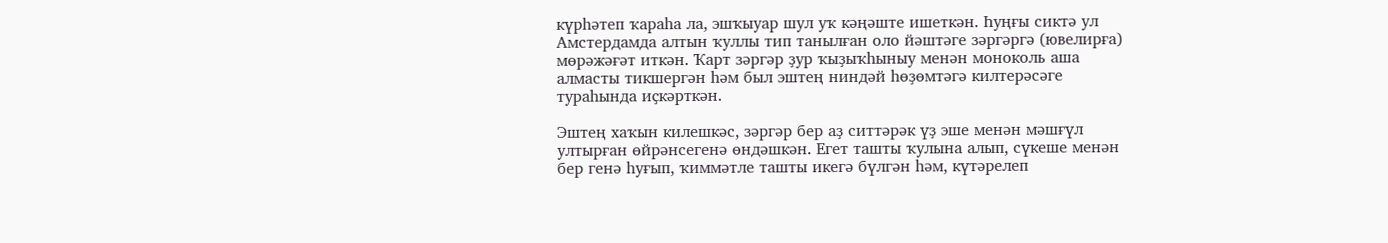күрһәтеп ҡараһа ла, эшҡыуар шул уҡ кәңәште ишеткән. Һуңғы сиктә ул Амстердамда алтын ҡуллы тип танылған оло йәштәге зәргәргә (ювелирға) мөрәжәғәт иткән. Ҡарт зәргәр ҙур ҡыҙыҡһыныу менән моноколь аша алмасты тикшергән һәм был эштең ниндәй һөҙөмтәгә килтерәсәге тураһында иҫкәрткән.

Эштең хаҡын килешкәс, зәргәр бер аҙ ситтәрәк үҙ эше менән мәшғүл ултырған өйрәнсегенә өндәшкән. Егет ташты ҡулына алып, сүкеше менән бер генә һуғып, ҡиммәтле ташты икегә бүлгән һәм, күтәрелеп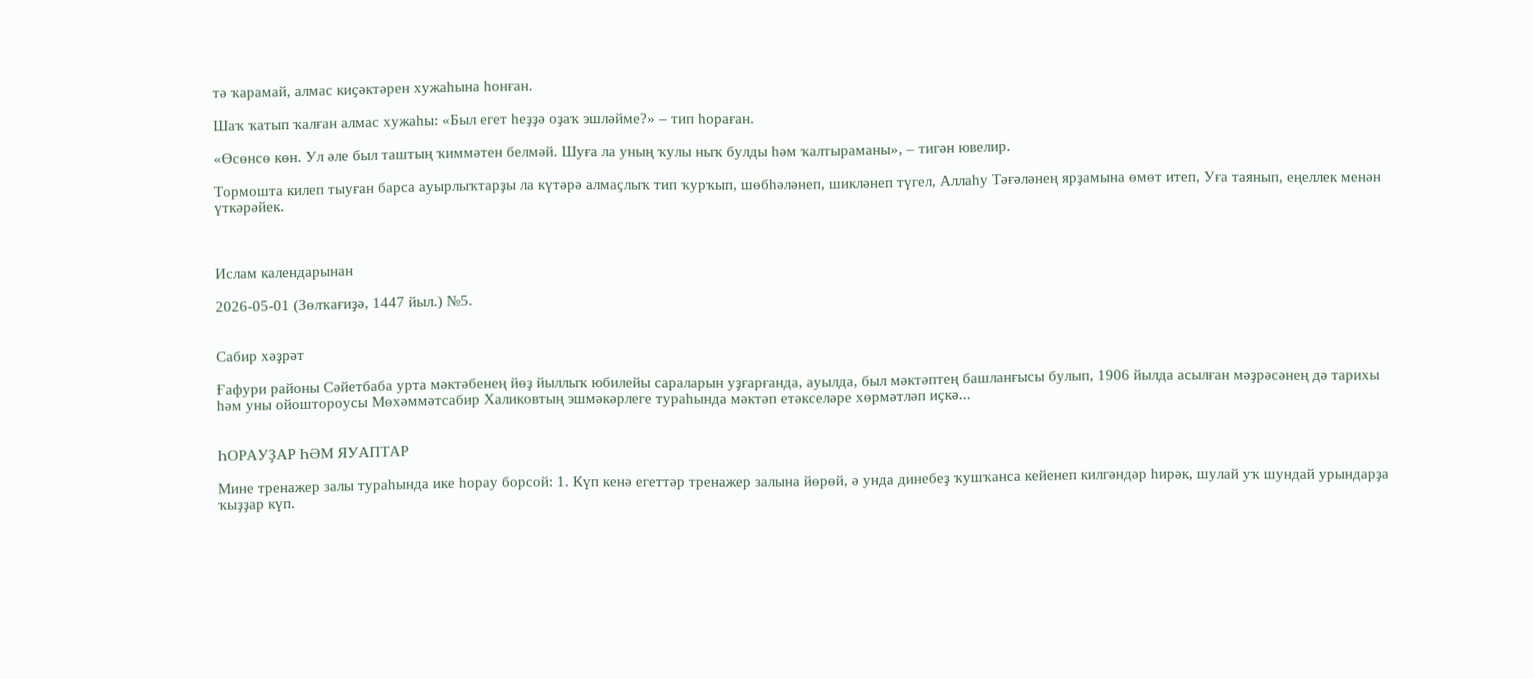тә ҡарамай, алмас киҫәктәрен хужаһына һонған.

Шаҡ ҡатып ҡалған алмас хужаһы: «Был егет һеҙҙә оҙаҡ эшләйме?» – тип һораған.

«Өсөнсө көн. Ул әле был таштың ҡиммәтен белмәй. Шуға ла уның ҡулы ныҡ булды һәм ҡалтыраманы», – тигән ювелир.

Тормошта килеп тыуған барса ауырлыҡтарҙы ла күтәрә алмаҫлыҡ тип ҡурҡып, шөбһәләнеп, шикләнеп түгел, Аллаһу Тәғәләнең ярҙамына өмөт итеп, Уға таянып, еңеллек менән үткәрәйек.



Ислам календарынан

2026-05-01 (Зөлҡағиҙә, 1447 йыл.) №5.


Сабир хәҙрәт

Ғафури районы Сәйетбаба урта мәктәбенең йөҙ йыллыҡ юбилейы сараларын уҙғарғанда, ауылда, был мәктәптең башланғысы булып, 1906 йылда асылған мәҙрәсәнең дә тарихы һәм уны ойоштороусы Мөхәммәтсабир Халиковтың эшмәкәрлеге тураһында мәктәп етәкселәре хөрмәтләп иҫкә...


ҺОРАУҘАР ҺӘМ ЯУАПТАР

Мине тренажер залы тураһында ике һорау борсой: 1. Күп кенә егеттәр тренажер залына йөрөй, ә унда динебеҙ ҡушҡанса кейенеп килгәндәр һирәк, шулай уҡ шундай урындарҙа ҡыҙҙар күп.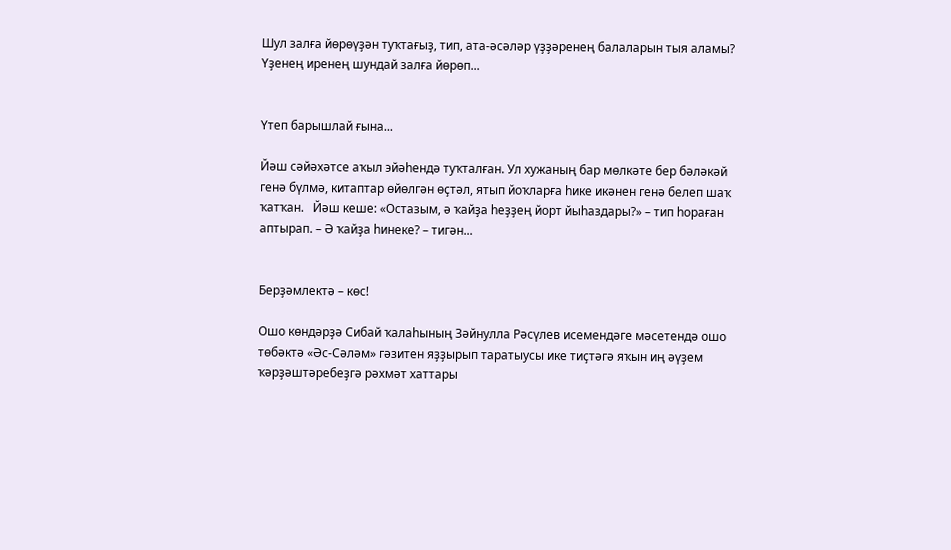Шул залға йөрөүҙән туҡтағыҙ, тип, ата-әсәләр үҙҙәренең балаларын тыя аламы? Үҙенең иренең шундай залға йөрөп...


Үтеп барышлай ғына...

Йәш сәйәхәтсе аҡыл эйәһендә туҡталған. Ул хужаның бар мөлкәте бер бәләкәй генә бүлмә, китаптар өйөлгән өҫтәл, ятып йоҡларға һике икәнен генә белеп шаҡ ҡатҡан.   Йәш кеше: «Остазым, ә ҡайҙа һеҙҙең йорт йыһаздары?» – тип һораған аптырап. – Ә ҡайҙа һинеке? – тигән...


Берҙәмлектә – көс!

Ошо көндәрҙә Сибай ҡалаһының Зәйнулла Рәсүлев исемендәге мәсетендә ошо төбәктә «Әс-Сәләм» гәзитен яҙҙырып таратыусы ике тиҫтәгә яҡын иң әүҙем ҡәрҙәштәребеҙгә рәхмәт хаттары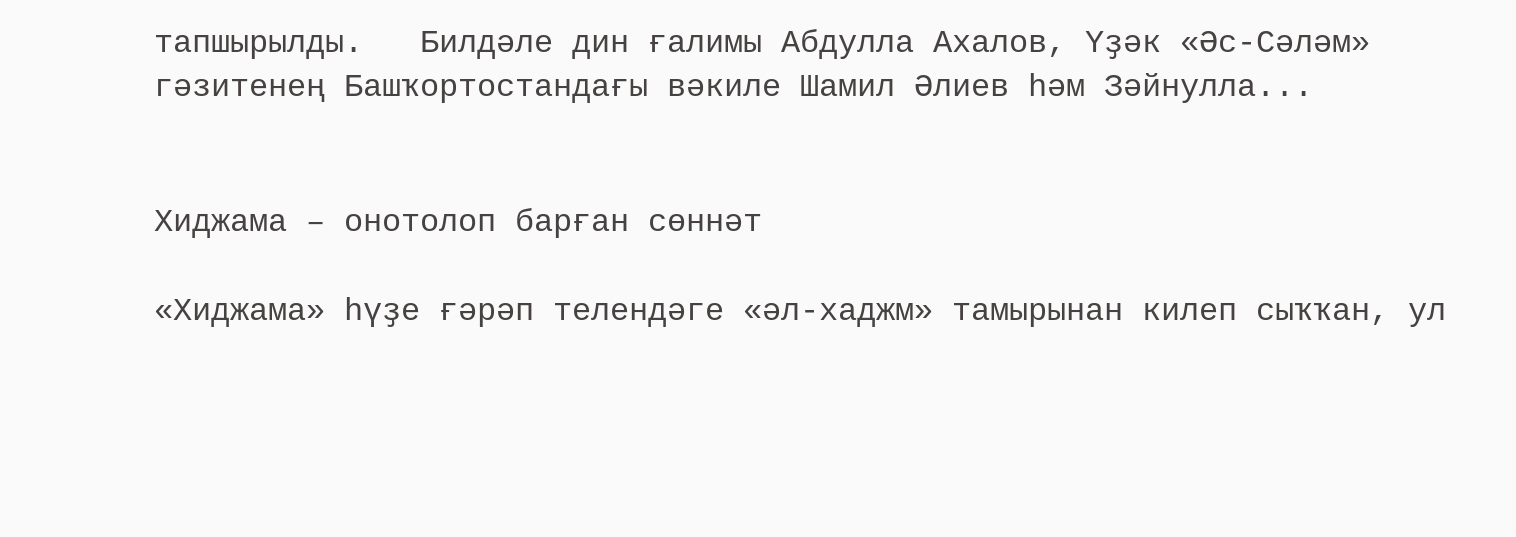тапшырылды.   Билдәле дин ғалимы Абдулла Ахалов, Үҙәк «Әс-Сәләм» гәзитенең Башҡортостандағы вәкиле Шамил Әлиев һәм Зәйнулла...


Хиджама – онотолоп барған сөннәт

«Хиджама» һүҙе ғәрәп телендәге «әл-хаджм» тамырынан килеп сыҡҡан, ул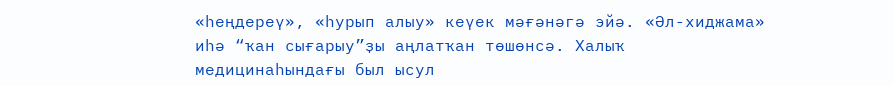«һеңдереү», «һурып алыу» кеүек мәғәнәгә эйә. «Әл-хиджама» иһә “ҡан сығарыу”ҙы аңлатҡан төшөнсә. Халыҡ медицинаһындағы был ысул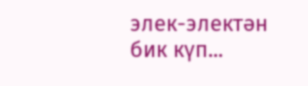элек-электән бик күп...